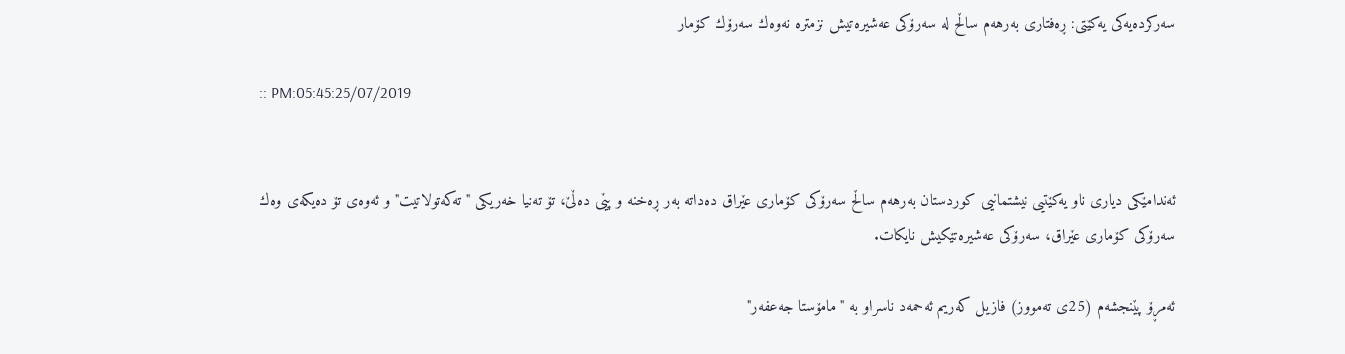سه‌ركرده‌یه‌كی یه‌كێتی: ڕه‌فتاری به‌رهه‌م ساڵح له‌ سه‌رۆكی عه‌شیره‌تیش نزمتره‌ نه‌وه‌ك سه‌رۆك كۆمار

:: PM:05:45:25/07/2019


ئه‌ندامێكی دیاری ناو یه‌كێتیی نیشتمانیی كوردستان به‌رهه‌م ساڵح سه‌رۆكی كۆماری عێراق ده‌داته‌ به‌ر ڕه‌خنه‌ و پێی ده‌ڵێ، تۆ ته‌نیا خه‌ریكی "ته‌كه‌تولاتیت" و ئه‌وه‌ی تۆ ده‌یكه‌ی وه‌ك سه‌رۆكی كۆماری عێراق، سه‌رۆكی عه‌شیره‌تێكیش نایكات.

ئه‌مڕۆ پێنجشه‌م (25ی تەمووز) فازیل كه‌ریم ئه‌حمه‌د ناسراو به‌ "مامۆستا جه‌عفه‌ر"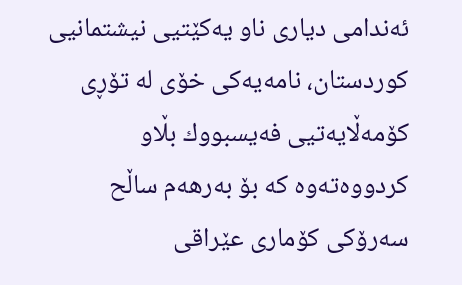ئه‌ندامی دیاری ناو یه‌كێتیی نیشتمانیی كوردستان، نامه‌یه‌كی خۆی له‌ تۆڕی كۆمه‌ڵایه‌تیی فه‌یسبووك بڵاو كردووه‌ته‌وه‌ كه‌ بۆ به‌رهه‌م ساڵح سه‌رۆكی كۆماری عێراقی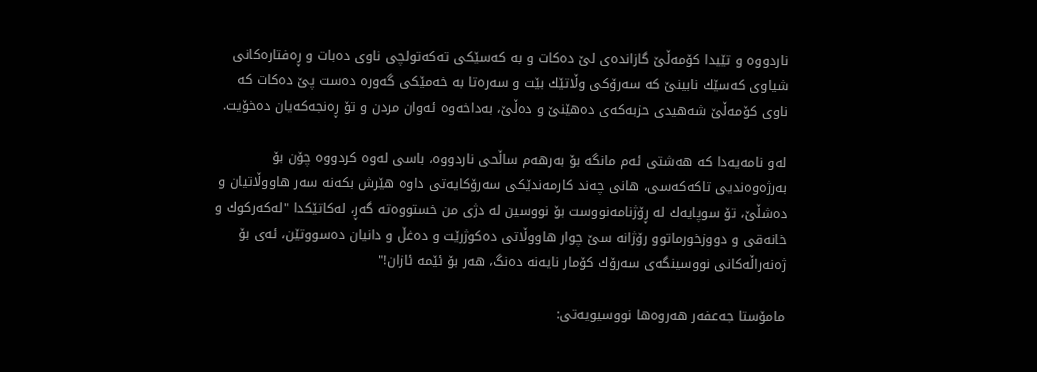ناردووه‌ و تێیدا كۆمه‌ڵێ گازانده‌ی لێ ده‌كات و به‌ كه‌سێكی ته‌كه‌تولچی ناوی ده‌بات و ڕه‌فتاره‌كانی شیاوی كه‌سێك نابینێ كه‌ سه‌رۆكی وڵاتێك بێت و سه‌ره‌تا به‌ خه‌مێكی گه‌وره‌ ده‌ست پێ ده‌كات كه‌ ناوی كۆمه‌ڵێ شه‌هیدی حزبه‌كه‌ی ده‌هێنێ و ده‌ڵێ، به‌داخه‌وه‌ ئه‌وان مردن و تۆ ڕه‌نجه‌كه‌یان ده‌خۆیت.

له‌و نامه‌یه‌دا كه‌ هه‌شتی ئه‌م مانگه‌ بۆ به‌رهه‌م ساڵحی ناردووه‌، باسی له‌وه‌ كردووه‌ چۆن بۆ به‌رژه‌وه‌ندیی تاكه‌كه‌سی، هانی چه‌ند كارمه‌ندێكی سه‌رۆكایه‌تی داوه‌ هێرش بكه‌نه‌ سه‌ر هاووڵاتیان و ده‌شڵێ، تۆ سوپایه‌ك له‌ ڕۆژنامه‌نووست بۆ نووسین له‌ دژی من خستووه‌ته‌ گه‌ڕ، له‌كاتێكدا "له‌كه‌ركوك و خانه‌قی و دووزخورماتوو رۆژانه سێ چوار‌ هاووڵاتی ده‌كوژرێت و ده‌غڵ و دانیان ده‌سووتێن، ئه‌ی بۆ ژه‌نه‌راڵه‌كانی نووسینگه‌ی سه‌رۆك كۆمار نایه‌نه‌ ده‌نگ، هه‌ر بۆ ئێمه‌ ئازان!"

مامۆستا جه‌عفه‌ر هه‌روه‌ها نووسیویه‌تی: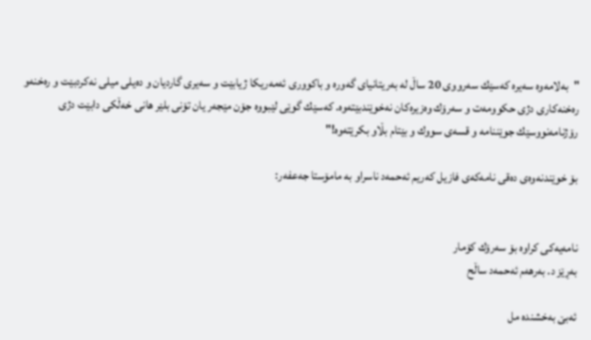"به‌لامه‌وه‌ سه‌یره‌ كه‌سێك سه‌رووی 20 ساڵ له‌ به‌ریتانیای گه‌وره‌ و باكووری ئه‌مه‌ریكا ژیابێت و سه‌یری گاردیان و ده‌یلی میلی نه‌كردبێت و ره‌خنه‌و ره‌خنه‌كاری دژی حكوومه‌ت و سه‌رۆك وه‌زیره‌كان نه‌خوێندبێته‌وه‌. كه‌سێك گوێی لێبووه‌ جۆن مێجه‌ر یان تۆنی بلێر هانی خه‌ڵكی دابێت دژی رۆژنامه‌نووسێك جوێننامه‌ و قسه‌ی سووك و بێتام بڵاو بكرێته‌وه‌!"

بۆ خوێندنه‌وه‌ی ده‌قی نامه‌كه‌ی فازیل كه‌ریم ئه‌حمه‌د ناسراو به‌ مامۆستا جه‌عفه‌ر:


نامه‌یه‌كی كراوه‌ بۆ سه‌رۆك كۆمار
به‌ڕێز د. به‌رهه‌م ئه‌حمه‌د ساڵح

ئه‌بێ به‌خشنده‌ مل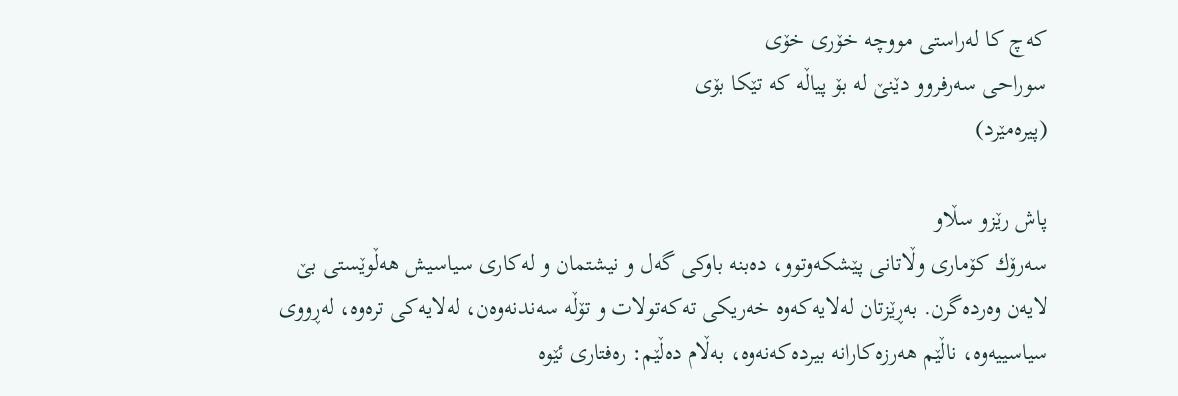كه‌چ كا له‌راستی مووچه‌ خۆری خۆی
سوراحی سه‌رفروو دێنێ له ‌بۆ پیاڵه‌ كه‌ تێكا بۆی
(پیره‌مێرد)

پاش رێزو سڵاو
سه‌رۆك كۆماری وڵاتانی پێشكه‌وتوو، ده‌بنه‌ باوكی گه‌ل و نیشتمان و له‌كاری سیاسیش هه‌ڵوێستی بێ لایه‌ن وه‌رده‌گرن. به‌ڕێزتان له‌لایه‌كه‌وه‌ خه‌ریكی ته‌كه‌تولات و تۆڵه‌ سه‌ندنه‌وه‌ن، له‌لایه‌كی تره‌وه‌، له‌ڕووی سیاسییه‌وه‌، ناڵێم هه‌رزه‌كارانه‌ بیرده‌كه‌نه‌وه‌، به‌ڵام ده‌ڵێم: ره‌فتاری ئێوه‌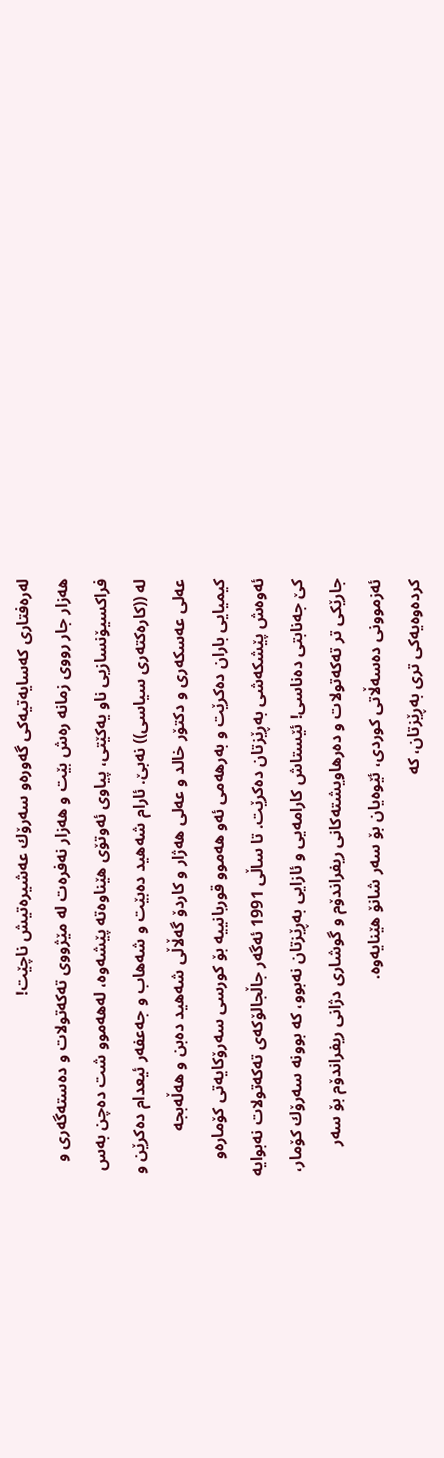له‌ره‌فتاری كه‌سایه‌تیه‌كی گه‌وره‌و سه‌رۆك عه‌شیره‌تیش ناچێت!
هه‌زار جار رووی زمانه‌ ره‌ش بێت و هه‌زار نه‌فره‌ت له‌ مێژووی ته‌كه‌تولات و ده‌سته‌گه‌ری و فراكسیۆنسازیی ناو یه‌كێتی، پیاوی ئه‌وتۆی هێناوه‌ته‌ پێشه‌وه‌، له‌هه‌موو شت ده‌چن به‌س له‌ ((كاره‌كته‌ری سیاسی)) نه‌بێ. ئارام شه‌هید ده‌بێت و شه‌هاب و جه‌عفه‌ر ئیعدام ده‌كرێن و عه‌لی عه‌سكه‌ری و دكتۆر خالد و عه‌لی هه‌ژار و كاردۆ گه‌ڵاڵی شه‌هید ده‌بن و هه‌ڵه‌بجه‌ كیمیایی باران ده‌كرێت و به‌رهه‌می ئه‌و هه‌موو قوربانییه بۆ كورسی سه‌رۆكایه‌تی كۆماره‌و ئه‌وه‌ش‌ پێشكه‌شی به‌ڕێزتان ده‌كرێت. تا ساڵی 1991 ئه‌گه‌ر جاڵجالۆكه‌ی ته‌كه‌تولات نه‌بوایه‌ كێ جه‌نابتی ده‌ناسی! ئێستاش كارامه‌یی و ئازایی به‌ڕێزتان نه‌بوو، كه‌ بوونه‌ سه‌رۆك كۆمار، جارێكی تر ته‌كه‌تولات و ده‌رهاویشته‌كانی ریفراندۆم و گوشاری دژانی ریفراندۆم بۆ سه‌ر ئه‌زموونی ده‌سه‌ڵاتی كوردی، ئێوه‌یان بۆ سه‌ر شانۆ هێنایه‌وه‌.
كرده‌وه‌یه‌كی تری به‌ڕێزتان، كه‌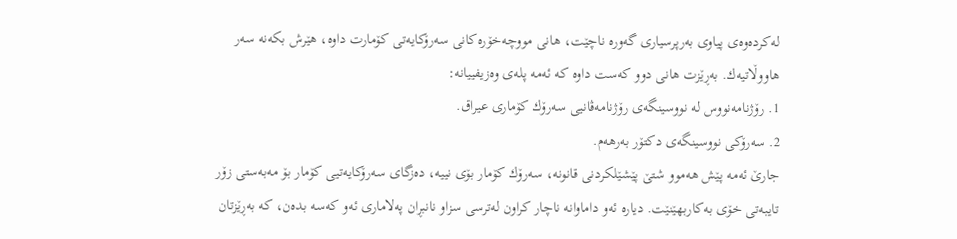له‌كرده‌وه‌ی پیاوی به‌رپرسیاری گه‌وره‌ ناچێت، هانی مووچه‌خۆره‌كانی سه‌رۆكایه‌تی كۆمارت داوه‌، هێرش بكه‌نه‌ سه‌ر هاووڵاتیه‌ك. به‌ڕێزت هانی دوو كه‌ست داوه‌ كه‌ ئه‌مه‌ پله‌ی وه‌زیفییانه‌:
1. رۆژنامه‌نووس له‌ نووسینگه‌ی رۆژنامه‌ڤانیی سه‌رۆك كۆماری عیراق.
2. سه‌رۆكی نووسینگه‌ی دكتۆر به‌رهه‌م.
جارێ ئه‌مه‌ پێش هه‌موو شتێ پێشێلكردنی قانونه‌، سه‌رۆك كۆمار بۆی نییه‌، ده‌زگای سه‌رۆكایه‌تیی كۆمار بۆ مه‌به‌ستی زۆر تایبه‌تی خۆی به‌كاربهێنێت. دیاره‌ ئه‌و داماوانه‌ ناچار كراون له‌ترسی سزاو نانبڕان په‌لاماری ئه‌و كه‌سه‌ بده‌ن، كه‌ به‌ڕێزتان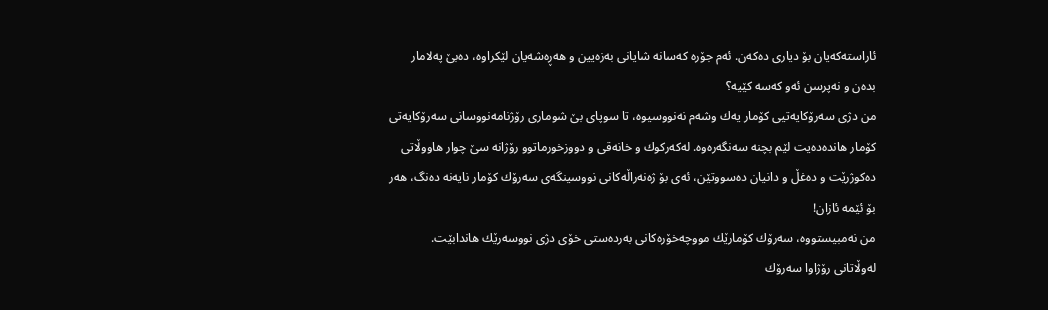ئاراسته‌كه‌یان بۆ دیاری ده‌كه‌ن. ئه‌م جۆره‌ كه‌سانه‌ شایانی به‌زه‌یین و هه‌ڕه‌شه‌یان لێكراوه‌، ده‌بێ په‌لامار بده‌ن و نه‌پرسن ئه‌و كه‌سه‌ كێیه‌؟
من دژی سه‌رۆكایه‌تیی كۆمار یه‌ك وشه‌م نه‌نووسیوه‌، تا سوپای بێ شوماری رۆژنامه‌نووسانی سه‌رۆكایه‌تی كۆمار هانده‌ده‌یت لێم بچنه‌ سه‌نگه‌ره‌وه‌. له‌كه‌ركوك و خانه‌قی و دووزخورماتوو رۆژانه سێ چوار‌ هاووڵاتی ده‌كوژرێت و ده‌غڵ و دانیان ده‌سووتێن، ئه‌ی بۆ ژه‌نه‌راڵه‌كانی نووسینگه‌ی سه‌رۆك كۆمار نایه‌نه‌ ده‌نگ، هه‌ر بۆ ئێمه‌ ئازان!
من نه‌مبیستووه‌، سه‌رۆك كۆمارێك مووچه‌خۆره‌كانی به‌رده‌ستی خۆی دژی نووسه‌رێك هاندابێت. له‌وڵاتانی رۆژاوا سه‌رۆك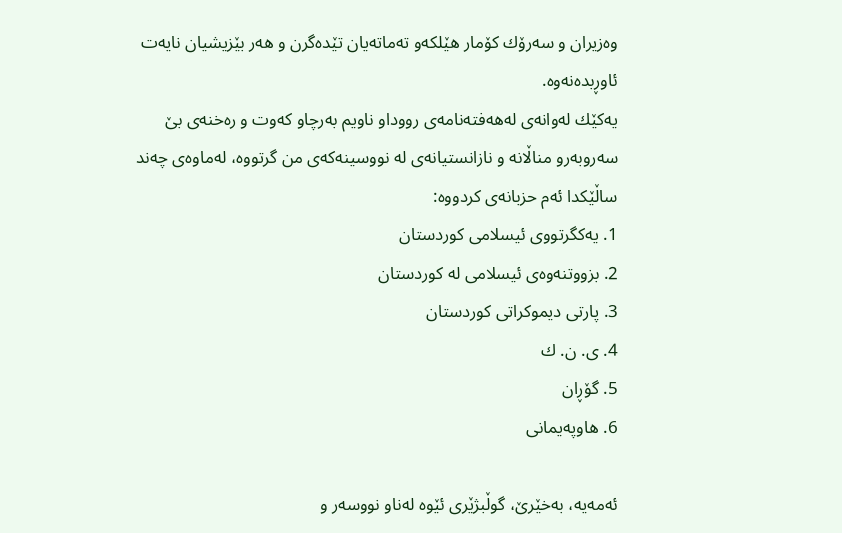وه‌زیران و سه‌رۆك كۆمار هێلكه‌و ته‌ماته‌یان تێده‌گرن و هه‌ر بێزیشیان نایه‌ت ئاوڕبده‌نه‌وه‌.
یه‌كێك له‌وانه‌ی له‌هه‌فته‌نامه‌ی رووداو ناویم به‌رچاو كه‌وت و ره‌خنه‌ی بێ سه‌روبه‌رو مناڵانه‌ و نازانستیانه‌ی له‌ نووسینه‌كه‌ی من گرتووه‌، له‌ماوه‌ی چه‌ند ساڵێكدا ئه‌م حزبانه‌ی كردووه‌:
1. یه‌كگرتووی ئیسلامی كوردستان
2. بزووتنه‌وه‌ی ئیسلامی له‌ كوردستان
3. پارتی دیموكراتی كوردستان
4. ی. ن. ك
5. گۆڕان
6. هاوپه‌یمانی

ئه‌مه‌یه،‌ به‌خێرێ، گوڵبژێری ئێوه‌ له‌ناو نووسه‌ر و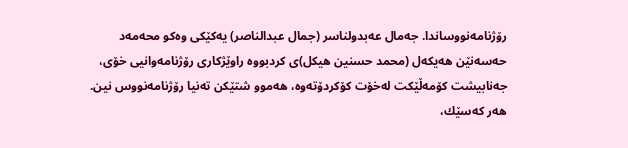رۆژنامه‌نووساندا. جه‌مال عه‌بدولناسر (جمال عبدالناصر) یه‌كێكی وه‌كو محه‌مه‌د حه‌سه‌نێن هه‌یكه‌ل (محمد حسنین هیكل)ی كردبووه‌ راوێژكاری رۆژنامه‌وانیی خۆی، جه‌نابیشت كۆمه‌ڵێكت له‌خۆت كۆكردۆته‌وه‌، هه‌موو شتێكن ته‌نیا رۆژنامه‌نووس نین.
هه‌ر كه‌سێك،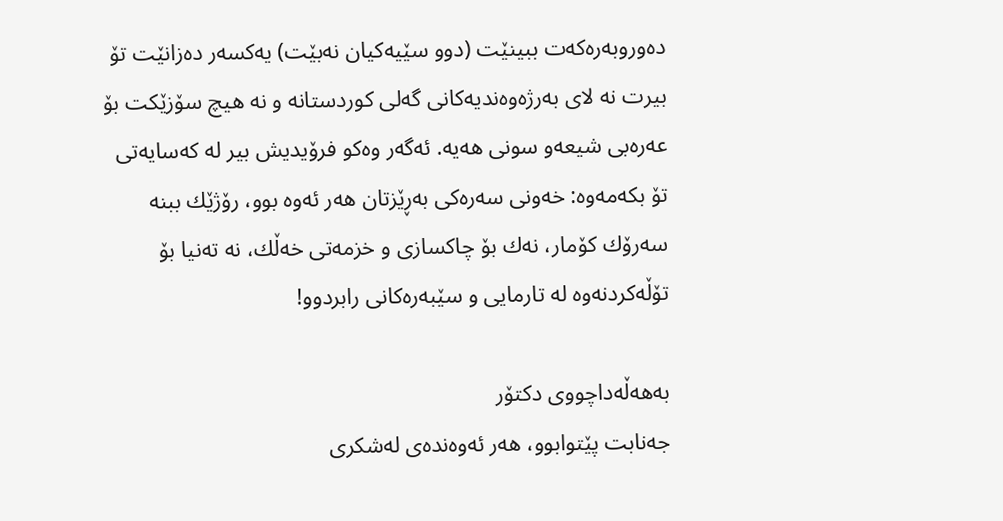ده‌وروبه‌ره‌كه‌ت ببینێت (دوو سێیه‌كیان نه‌بێت) یه‌كسه‌ر ده‌زانێت تۆ بیرت نه‌ لای به‌رژه‌وه‌ندیه‌كانی گه‌لی كوردستانه‌ و نه‌ هیچ سۆزێكت بۆ عه‌ره‌بی شیعه‌و سونی هه‌یه‌. ئه‌گه‌ر وه‌كو فرۆیدیش بیر له‌ كه‌سایه‌تی تۆ بكه‌مه‌وه‌: خه‌ونی سه‌ره‌كی به‌ڕێزتان هه‌ر ئه‌وه‌ بوو، رۆژێك ببنه‌ سه‌رۆك كۆمار، نه‌ك بۆ چاكسازی و خزمه‌تی خه‌ڵك، نه‌ ته‌نیا بۆ تۆڵه‌كردنه‌وه‌ له‌ تارمایی و سێبه‌ره‌كانی رابردوو!

به‌هه‌ڵه‌داچووی دكتۆر
جه‌نابت پێتوابوو، هه‌ر ئه‌وه‌نده‌ی له‌شكری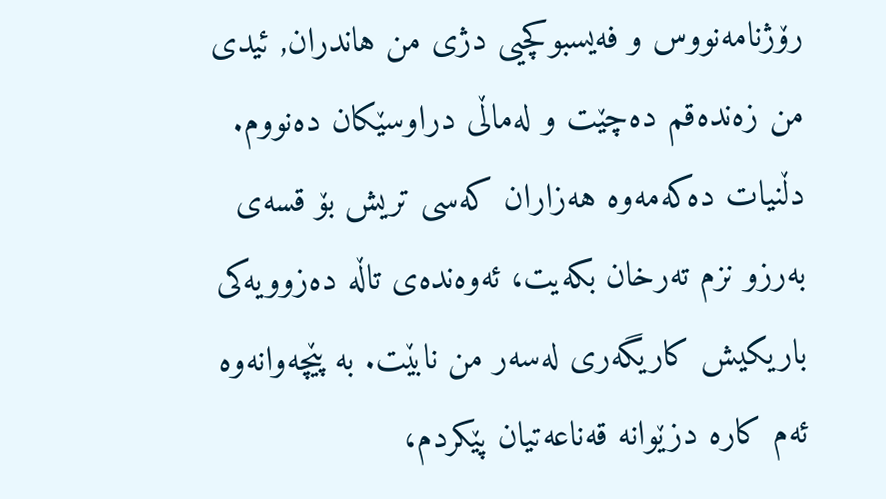رۆژنامه‌نووس و فه‌یسبوكچیی دژی من هاندران, ئیدی من زه‌نده‌قم ده‌چێت و له‌ماڵی دراوسێكان ده‌نووم. دڵنیات ده‌كه‌مه‌وه‌ هه‌زاران كه‌سی تریش بۆ قسه‌ی به‌رزو نزم ته‌رخان بكه‌یت، ئه‌وه‌نده‌ی تاڵه‌ ده‌زوویه‌كی باریكیش كاریگه‌ری له‌سه‌ر من نابێت. به‌ پێچه‌وانه‌وه‌ ئه‌م كاره‌ دزێوانه‌ قه‌ناعه‌تیان پێكردم،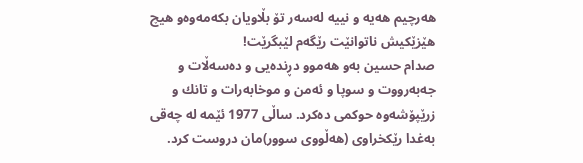هه‌رچیم هه‌یه‌ و نییه‌ له‌سه‌ر تۆ بڵاویان بكه‌مه‌وه‌و هیچ هێزێكیش ناتوانێت رێگه‌م لێبگرێت!
صدام حسین به‌و هه‌موو دڕنده‌یی و ده‌سه‌ڵات و جه‌به‌رووت و سوپا و ئه‌من و موخابه‌رات و تانك و زرێپۆشه‌وه‌ حوكمی ده‌كرد. ساڵی 1977 ئێمه‌ له‌ چه‌قی به‌غدا رێكخراوی (هه‌ڵووی سوور)مان دروست كرد.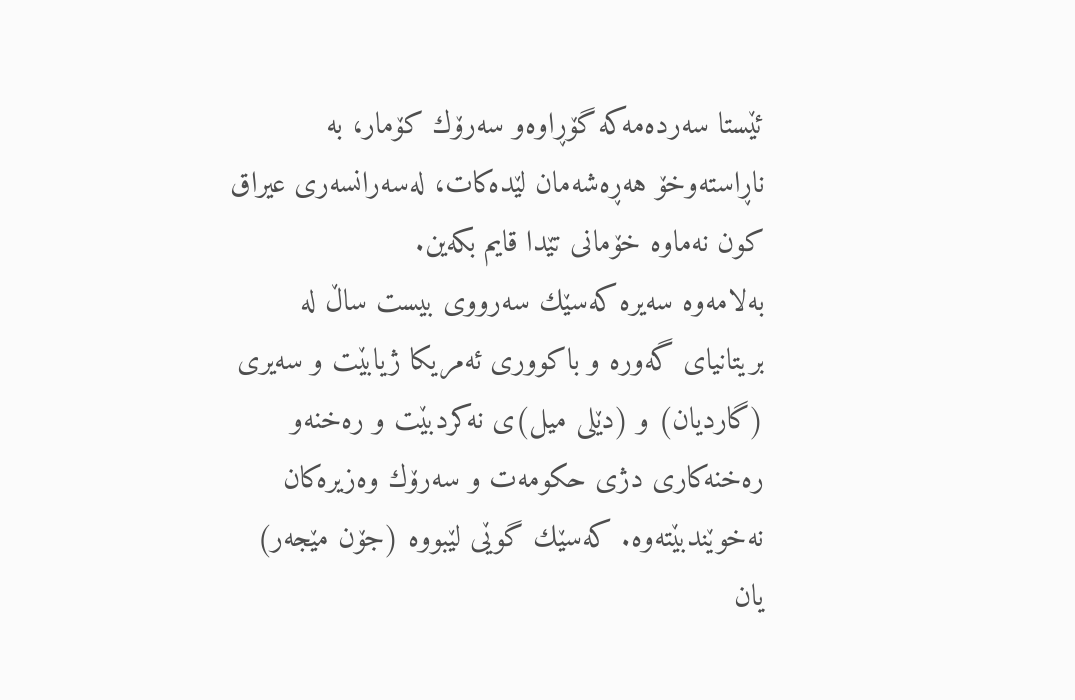ئێستا سه‌رده‌مه‌كه‌ گۆڕاوه‌و سه‌رۆك كۆمار، به‌ ناڕاسته‌وخۆ هه‌ڕه‌شه‌مان لێده‌كات، له‌سه‌رانسه‌ری عیراق كون نه‌ماوه‌ خۆمانی تێدا قایم بكه‌ین.
به‌لامه‌وه‌ سه‌یره‌ كه‌سێك سه‌رووی بیست ساڵ له‌ بریتانیای گه‌وره‌ و باكووری ئه‌مریكا ژیابێت و سه‌یری (گاردیان) و (دێلی میل)ی نه‌كردبێت و ره‌خنه‌و ره‌خنه‌كاری دژی حكومه‌ت و سه‌رۆك وه‌زیره‌كان نه‌خوێندبێته‌وه‌. كه‌سێك گوێی لێبووه‌ (جۆن مێجه‌ر) یان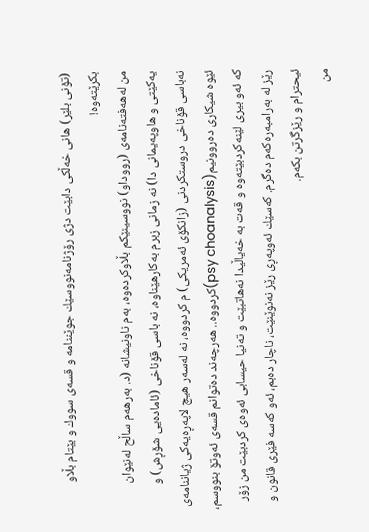(تۆنی بلێر) هانی خه‌ڵكی دابێت دژی رۆژنامه‌نووسێك جوێننامه‌ و قسه‌ی سووك و بێتام بڵاو بكرێته‌وه‌!
من له‌هه‌فته‌نامه‌ی (رووداو) نووسینێكم بڵاوكرده‌وه‌، به‌م ناونیشانه‌ (د. به‌رهه‌م ساڵح له‌نێوان یه‌كێتی و هاوپه‌یمانی دا) نه‌ زمانی زبرم به‌كارهێناوه‌، نه‌ باسی قۆناخی (ئاماده‌یی شۆڕش) و نه‌باسی قۆناخی دروستكردنی (زانكۆی ئه‌مریكی) م كردووه‌، نه له‌سه‌ر‌ هیچ لاپه‌ڕه‌یه‌كی ژیاننامه‌ی ئێوه‌ شیكاری ده‌روونیم(psy choanalysis)كردووه‌.. هه‌رچه‌ند ده‌توانم قسه‌ی ئه‌وتۆ بنووسم، كه‌ ئه‌و بیری لێنه‌كردبێته‌وه‌ و قه‌ت به‌ خه‌یاڵیدا نه‌هاتبێت و ته‌نیا حیسابی ئه‌وه‌ی كردبێت من زۆر رێز له‌ به‌رامبه‌ره‌كه‌م ده‌گرم. كه‌سێك ئه‌وپه‌ڕی رێز نه‌نوێنێت، ناچار ده‌بم، ئه‌و كه‌سه‌ فێری قانون و ئیحترام و رێزگرتن بكه‌م.
من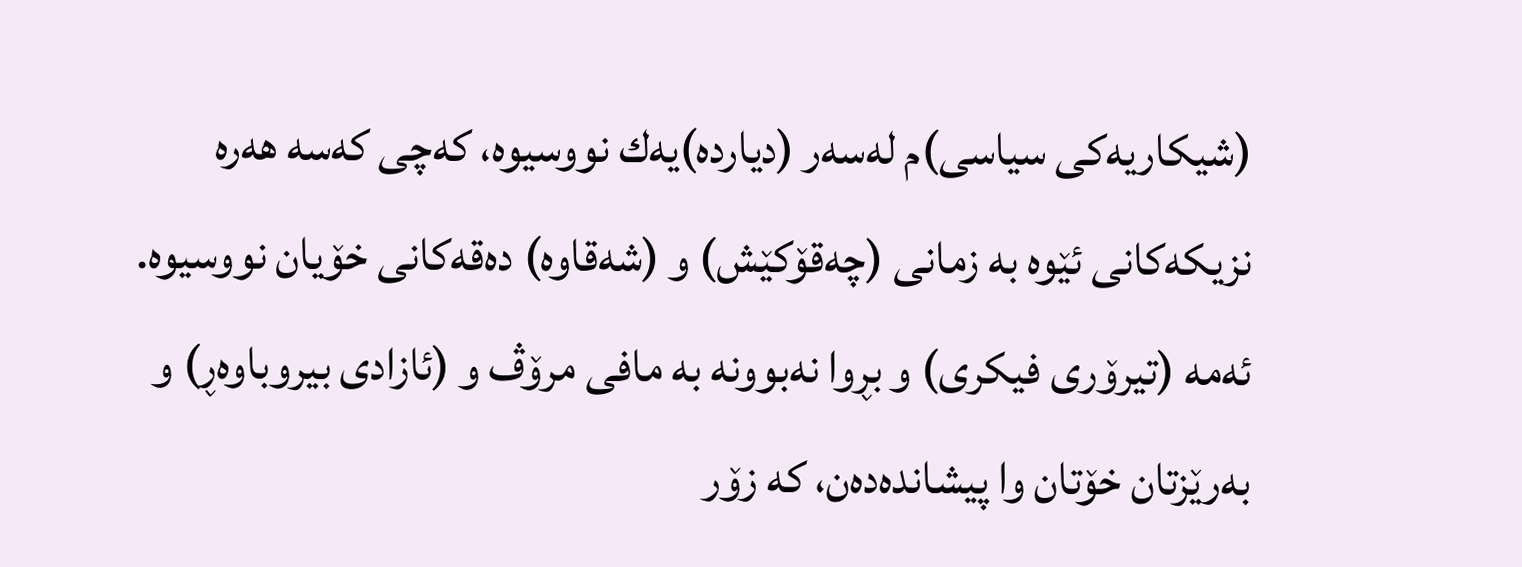(شیكاریه‌كی سیاسی)م له‌سه‌ر (دیارده‌)یه‌ك نووسیوه‌، كه‌چی كه‌سه‌ هه‌ره‌ نزیكه‌كانی ئێوه‌ به‌ زمانی (چه‌قۆكێش) و (شه‌قاوه‌) ده‌قه‌كانی خۆیان نووسیوه‌. ئه‌مه‌ (تیرۆری فیكری) و بڕوا نه‌بوونه‌ به‌ مافی مرۆڤ و (ئازادی بیروباوه‌ڕ) و به‌رێزتان خۆتان وا پیشانده‌ده‌ن، كه‌ زۆر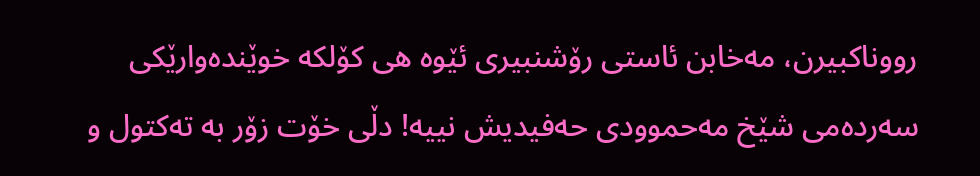رووناكبیرن، مه‌خابن ئاستی رۆشنبیری ئێوه‌ هی كۆلكه‌ خوێنده‌وارێكی سه‌رده‌می شێخ مه‌حموودی حه‌فیدیش نییه‌‌! دڵی خۆت زۆر به‌ ته‌كتول و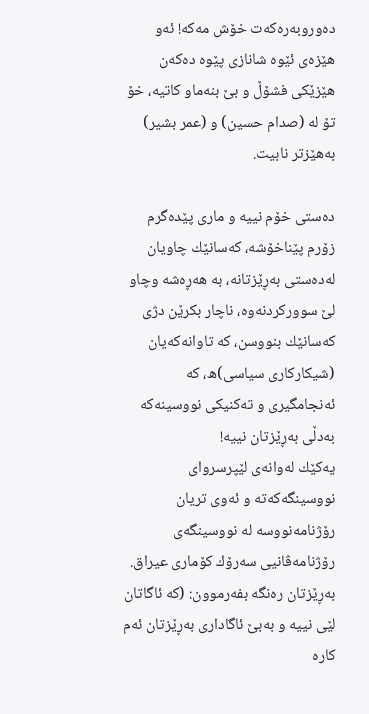ده‌وروبه‌ره‌كه‌ت خۆش مه‌كه‌! ئه‌و هێزه‌ی ئێوه شانازی پێوه‌ ده‌كه‌ن‌ هێزێكی فشۆڵ و بێ بنه‌ماو كاتیه‌، خۆ تۆ له‌ (صدام حسین) و (عمر بشیر) به‌هێزتر نابیت.

ده‌ستی خۆم نییه‌ و ماری پێده‌گرم
زۆرم پێناخۆشه‌، كه‌سانێك چاویان له‌ده‌ستی به‌ڕێزتانه‌، به‌ هه‌ڕه‌شه‌ وچاو لێ سووركردنه‌وه‌، ناچار بكرێن دژی كه‌سانێك بنووسن، كه‌ تاوانه‌كه‌یان (شیكاركاری سیاسی)ه‌، كه‌ ئه‌نجامگیری و ته‌كنیكی نووسینه‌كه‌ به‌دڵی به‌ڕێزتان نییه‌!
یه‌كێك له‌وانه‌ی‌ لێپرسروای نووسینگه‌كه‌ته‌ و ئه‌وی تریان رۆژنامه‌نووسه‌ له‌ نووسینگه‌ی رۆژنامه‌ڤانیی سه‌رۆك كۆماری عیراق. به‌ڕێزتان ره‌نگه‌ بفه‌رموون: (كه‌ ئاگاتان لێی نییه‌ و به‌بێ ئاگاداری به‌ڕێزتان ئه‌م كاره‌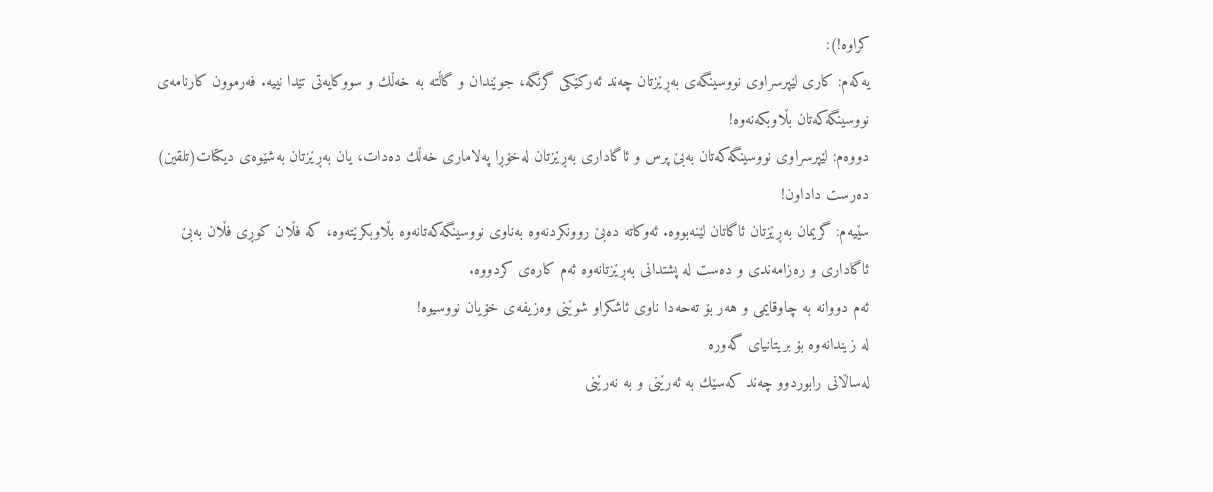كراوه‌!):
یه‌كه‌م: كاری لێپرسراوی نووسینگه‌ی به‌ڕێزتان چه‌ند ئه‌ركێكی گرنگه‌، جوێندان و گاڵته‌ به‌ خه‌ڵك و سووكایه‌تی تێدا نییه‌. فه‌رموون كارنامه‌ی نووسینگه‌كه‌تان بڵاوبكه‌نه‌وه‌!
دووه‌م: لێپرسراوی نووسینگه‌كه‌تان به‌بێ پرس و ئاگاداری به‌ڕێزتان له‌خۆڕا په‌لاماری خه‌ڵك ده‌دات، یان به‌ڕێزتان به‌شێوه‌ی دیكتات(تلقین) ده‌رست داداون!
سێیه‌م: گریمان به‌ڕێزتان ئاگاتان لێنه‌بووه‌. ئه‌وكاته‌ ده‌بێ روونكردنه‌وه به‌ناوی نووسینگه‌كه‌تانه‌وه‌ بڵاوبكرێته‌وه‌، كه‌ فڵان كوڕی فڵان به‌بێ ئاگاداری و ره‌زامه‌ندی و ده‌ست له‌ پشتدانی به‌ڕێزتانه‌وه‌ ئه‌م كاره‌ی كردووه‌.
ئه‌م دووانه‌ به‌ چاوقایمی و هه‌ر بۆ ته‌حه‌دا ناوی ئاشكراو شوێنی وه‌زیفه‌ی خۆیان نووسیوه‌!
له‌ زیندانه‌وه‌ بۆ بریتانیای گه‌وره‌
له‌ساڵانی رابوردوو چه‌ند كه‌سێك به‌ ئه‌رێنی و به‌ نه‌رێنی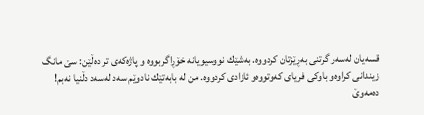قسه‌یان له‌سه‌ر گرتنی به‌ڕێزتان كردووه‌. به‌شێك نووسیویانه‌ خۆڕاگربووه‌ و پاژه‌كه‌ی تر ده‌ڵێن: سێ مانگ زیندانی كراوه‌و باوكی فریای كه‌وتووه‌و ئازادی كردووه‌. من له‌ بابه‌تێك نادوێم سه‌د له‌سه‌د دڵنیا نه‌بم!
ده‌مه‌وێ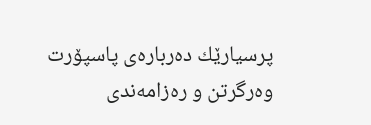پرسیارێك ده‌رباره‌ی پاسپۆرت وه‌رگرتن و ره‌زامه‌ندی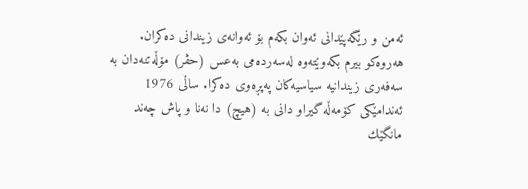ئه‌من و رێگه‌پێدانی ئه‌وان بكه‌م بۆ ئه‌وانه‌ی زیندانی ده‌كران. هه‌روه‌كو بیرم بكه‌وێته‌وه‌ له‌سه‌رده‌می به‌عس (حڤر) مۆڵه‌تنه‌دان به‌ سه‌فه‌ری زیندانیه‌ سیاسیه‌كان په‌پڕه‌وی ده‌كرا. ساڵی 1976 ئه‌ندامێكی كۆمه‌ڵه‌ گیراو دانی به‌ (هیچ) دا نه‌نا و پاش چه‌ند مانگێك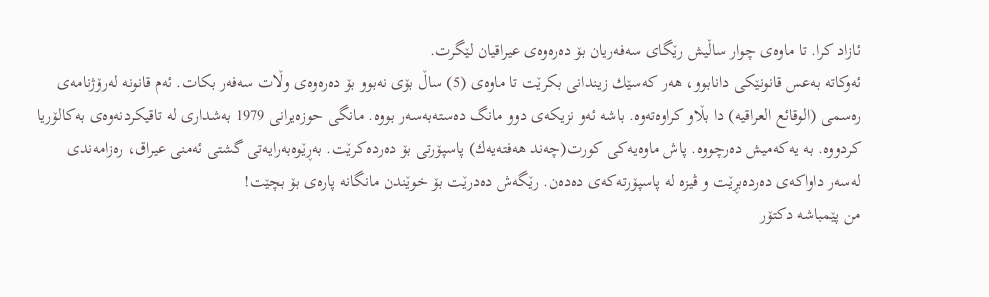ئازاد كرا. تا ماوه‌ی چوار ساڵیش رێگای سه‌فه‌ریان بۆ ده‌ره‌وه‌ی عیراقیان لێگرت.
ئه‌وكاته‌ به‌عس قانونێكی دانابوو، هه‌ر كه‌سێك زیندانی بكرێت تا ماوه‌ی (5) ساڵ بۆی نه‌بوو بۆ ده‌ره‌وه‌ی وڵات سه‌فه‌ر بكات. ئه‌م قانونه‌ له‌رۆژنامه‌ی ره‌سمی (الوقائع العراقیه‌) دا بڵاو كراوه‌ته‌وه‌. باشه‌ ئه‌و نزیكه‌ی دوو مانگ ده‌سته‌به‌سه‌ر بووه‌. مانگی حوزه‌یرانی 1979 به‌شداری له‌ تاقیكردنه‌وه‌ی به‌كالۆریا كردووه‌. به‌ یه‌كه‌میش ده‌رچووه‌. پاش ماوه‌یه‌كی كورت(چه‌ند هه‌فته‌یه‌ك) پاسپۆرتی بۆ ده‌رده‌كرێت. به‌ڕێوه‌به‌رایه‌تی گشتی ئه‌منی عیراق، ره‌زامه‌ندی له‌سه‌ر داواكه‌ی ده‌رده‌بڕێت و ڤیزه‌ له‌ پاسپۆرته‌كه‌ی ده‌ده‌ن. رێگه‌ش ده‌درێت بۆ خوێندن مانگانه‌ پاره‌ی بۆ بچێت!
من پێمباشه‌ دكتۆر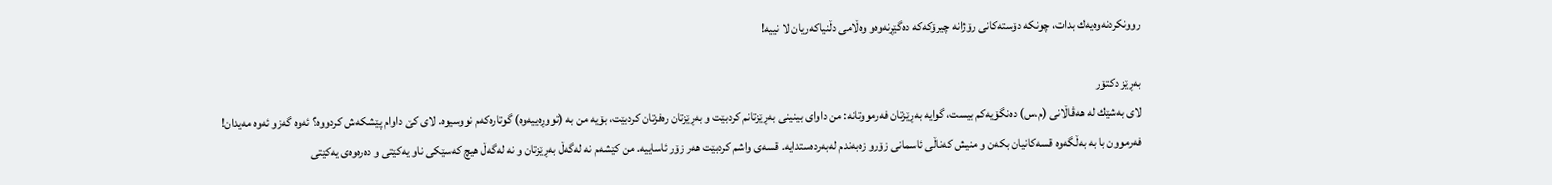روونكردنه‌وه‌یه‌ك بدات، چونكه‌ دۆسته‌كانی رۆژانه‌ چیرۆكه‌كه‌ ده‌گێڕنه‌وه‌و وه‌ڵامی دڵنیاكه‌ریان لا نییه‌!

به‌ڕێز دكتۆر
لای به‌شێك له‌ هه‌ڤاڵانی (م.س) ده‌نگۆیه‌كم بیست، گوایه‌ به‌ڕێزتان فه‌رمووتانه‌: من داوای بینینی به‌ڕێزتانم كردبێت و به‌ڕێزتان ره‌فزتان كردبێت، بۆیه‌ من به‌ (تووڕه‌ییه‌وه) گوتاره‌كه‌م نووسیوه‌. لای كێ داوام پێشكه‌ش كردووه‌؟ ئه‌وه‌ گه‌زو ئه‌وه‌ مه‌یدان! فه‌رموون با به‌ به‌ڵگه‌وه‌ قسه‌كانیان بكه‌ن و منیش كه‌ناڵی ئاسمانی زۆرو زه‌به‌ندم له‌به‌رده‌ستدایه‌. قسه‌ی واشم كردبێت هه‌ر زۆر ئاساییه‌. من كێشه‌م نه‌ له‌گه‌ڵ به‌ڕێزتان و نه‌ له‌گه‌ڵ هیچ كه‌سێكی ناو یه‌كێتی و ده‌ره‌وه‌ی یه‌كێتی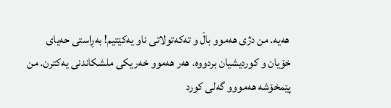هه‌یه‌. من دژی هه‌موو باڵ و ته‌كه‌تولاتی ناو یه‌كێتیم! به‌ڕاستی حه‌یای خۆیان و كوردیشیان بردووه‌. هه‌ر هه‌موو خه‌ریكی ملشكاندنی یه‌كترن. من پێمخۆشه‌ هه‌مووو گه‌لی كورد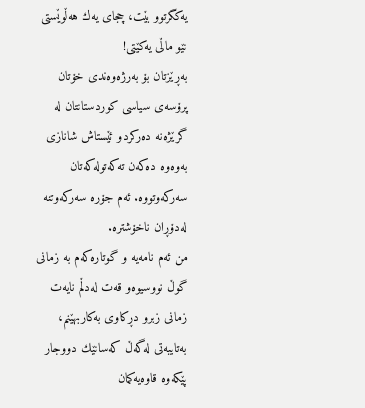یه‌كگرتوو بێت، چجای یه‌ك هه‌ڵوێستی نێو ماڵی یه‌كێتی!
به‌ڕێزتان بۆ به‌رژه‌وه‌ندی خۆتان پرۆسه‌ی سیاسی كوردستانتان له‌ گرێژه‌نه‌ ده‌ركردو ئێستاش شانازی به‌وه‌وه‌ ده‌كه‌ن ته‌كه‌توله‌كه‌تان سه‌ركه‌وتووه‌. ئه‌م جۆره‌ سه‌ركه‌وتنه‌ له‌دۆڕان ناخۆشتره‌.
من ئه‌م نامه‌یه‌ و گوتاره‌كه‌م به‌ زمانی گوڵ نووسیوه‌و قه‌ت له‌دڵم نایه‌ت زمانی زبرو دڕكاوی به‌كاربهێنم، به‌تایبه‌تی له‌گه‌ڵ كه‌سانێك دووجار پێكه‌وه‌ قاوه‌یه‌كمان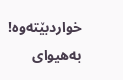خواردبێته‌وه‌!
به‌هیوای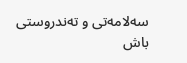سه‌لامه‌تی و ته‌ندروستی باش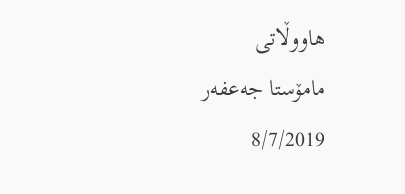هاووڵاتی
مامۆستا جه‌عفه‌ر
8/7/2019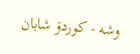وشە - كوردۆ شابان